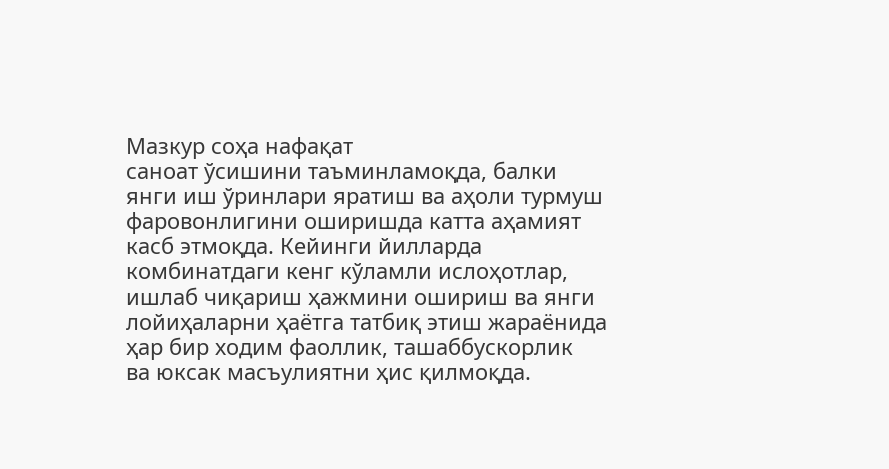Мазкур соҳа нафақат
саноат ўсишини таъминламоқда, балки янги иш ўринлари яратиш ва аҳоли турмуш
фаровонлигини оширишда катта аҳамият касб этмоқда. Кейинги йилларда
комбинатдаги кенг кўламли ислоҳотлар, ишлаб чиқариш ҳажмини ошириш ва янги
лойиҳаларни ҳаётга татбиқ этиш жараёнида ҳар бир ходим фаоллик, ташаббускорлик
ва юксак масъулиятни ҳис қилмоқда.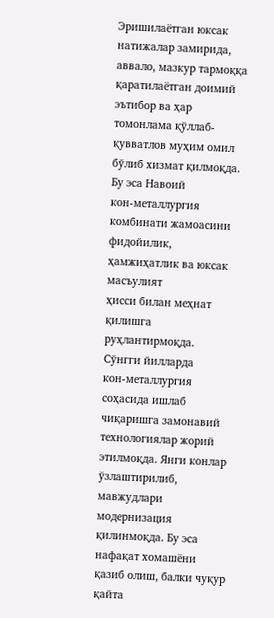Эришилаётган юксак
натижалар замирида, аввало, мазкур тармоққа қаратилаётган доимий эътибор ва ҳар
томонлама қўллаб-қувватлов муҳим омил бўлиб хизмат қилмоқда. Бу эса Навоий
кон-металлургия комбинати жамоасини фидойилик, ҳамжиҳатлик ва юксак масъулият
ҳисси билан меҳнат қилишга руҳлантирмоқда.
Сўнгги йилларда
кон-металлургия соҳасида ишлаб чиқаришга замонавий технологиялар жорий
этилмоқда. Янги конлар ўзлаштирилиб, мавжудлари модернизация қилинмоқда. Бу эса
нафақат хомашёни қазиб олиш, балки чуқур қайта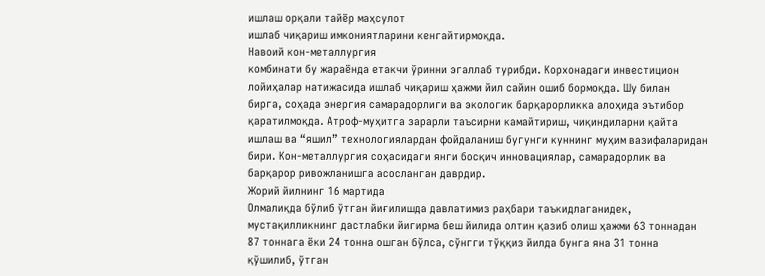ишлаш орқали тайёр маҳсулот
ишлаб чиқариш имкониятларини кенгайтирмоқда.
Навоий кон-металлургия
комбинати бу жараёнда етакчи ўринни эгаллаб турибди. Корхонадаги инвестицион
лойиҳалар натижасида ишлаб чиқариш ҳажми йил сайин ошиб бормоқда. Шу билан
бирга, соҳада энергия самарадорлиги ва экологик барқарорликка алоҳида эътибор
қаратилмоқда. Атроф-муҳитга зарарли таъсирни камайтириш, чиқиндиларни қайта
ишлаш ва “яшил” технологиялардан фойдаланиш бугунги куннинг муҳим вазифаларидан
бири. Кон-металлургия соҳасидаги янги босқич инновациялар, самарадорлик ва
барқарор ривожланишга асосланган даврдир.
Жорий йилнинг 16 мартида
Олмалиқда бўлиб ўтган йиғилишда давлатимиз раҳбари таъкидлаганидек,
мустақилликнинг дастлабки йигирма беш йилида олтин қазиб олиш ҳажми 63 тоннадан
87 тоннага ёки 24 тонна ошган бўлса, сўнгги тўққиз йилда бунга яна 31 тонна
қўшилиб, ўтган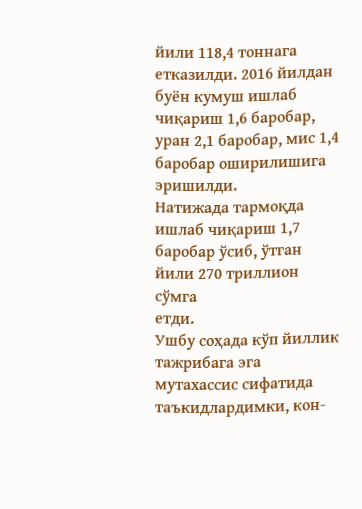йили 118,4 тоннага етказилди. 2016 йилдан буён кумуш ишлаб
чиқариш 1,6 баробар, уран 2,1 баробар, мис 1,4 баробар оширилишига эришилди.
Натижада тармоқда ишлаб чиқариш 1,7 баробар ўсиб, ўтган йили 270 триллион сўмга
етди.
Ушбу соҳада кўп йиллик
тажрибага эга мутахассис сифатида
таъкидлардимки, кон-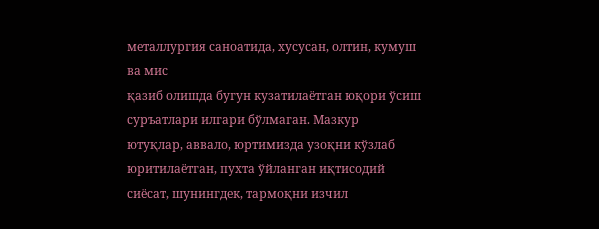металлургия саноатида, хусусан, олтин, кумуш ва мис
қазиб олишда бугун кузатилаётган юқори ўсиш суръатлари илгари бўлмаган. Мазкур
ютуқлар, аввало, юртимизда узоқни кўзлаб юритилаётган, пухта ўйланган иқтисодий
сиёсат, шунингдек, тармоқни изчил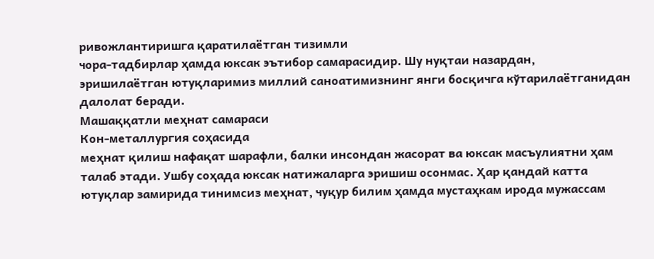ривожлантиришга қаратилаётган тизимли
чора-тадбирлар ҳамда юксак эътибор самарасидир. Шу нуқтаи назардан,
эришилаётган ютуқларимиз миллий саноатимизнинг янги босқичга кўтарилаётганидан
далолат беради.
Машаққатли меҳнат самараси
Кон-металлургия соҳасида
меҳнат қилиш нафақат шарафли, балки инсондан жасорат ва юксак масъулиятни ҳам
талаб этади. Ушбу соҳада юксак натижаларга эришиш осонмас. Ҳар қандай катта
ютуқлар замирида тинимсиз меҳнат, чуқур билим ҳамда мустаҳкам ирода мужассам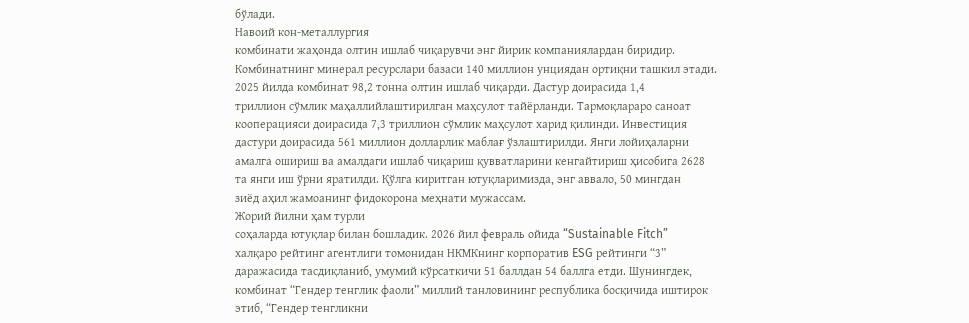бўлади.
Навоий кон-металлургия
комбинати жаҳонда олтин ишлаб чиқарувчи энг йирик компаниялардан биридир.
Комбинатнинг минерал ресурслари базаси 140 миллион унциядан ортиқни ташкил этади.
2025 йилда комбинат 98,2 тонна олтин ишлаб чиқарди. Дастур доирасида 1,4
триллион сўмлик маҳаллийлаштирилган маҳсулот тайёрланди. Тармоқлараро саноат
кооперацияси доирасида 7,3 триллион сўмлик маҳсулот харид қилинди. Инвестиция
дастури доирасида 561 миллион долларлик маблағ ўзлаштирилди. Янги лойиҳаларни
амалга ошириш ва амалдаги ишлаб чиқариш қувватларини кенгайтириш ҳисобига 2628
та янги иш ўрни яратилди. Қўлга киритган ютуқларимизда, энг аввало, 50 мингдан
зиёд аҳил жамоанинг фидокорона меҳнати мужассам.
Жорий йилни ҳам турли
соҳаларда ютуқлар билан бошладик. 2026 йил февраль ойида “Sustainable Fitch”
халқаро рейтинг агентлиги томонидан НКМКнинг корпоратив ESG рейтинги “3”
даражасида тасдиқланиб, умумий кўрсаткичи 51 баллдан 54 баллга етди. Шунингдек,
комбинат “Гендер тенглик фаоли” миллий танловининг республика босқичида иштирок
этиб, “Гендер тенгликни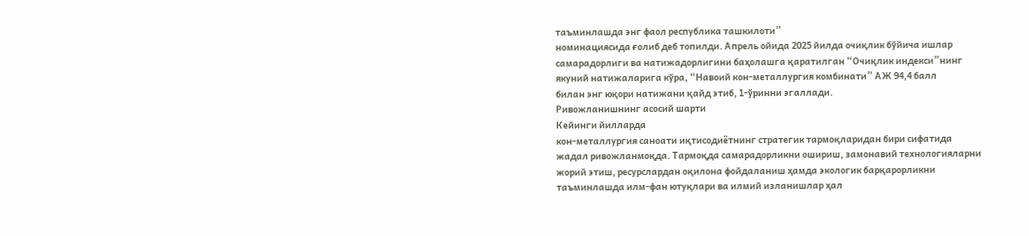таъминлашда энг фаол республика ташкилоти”
номинациясида ғолиб деб топилди. Апрель ойида 2025 йилда очиқлик бўйича ишлар
самарадорлиги ва натижадорлигини баҳолашга қаратилган “Очиқлик индекси”нинг
якуний натижаларига кўра, “Навоий кон-металлургия комбинати” АЖ 94,4 балл
билан энг юқори натижани қайд этиб, 1-ўринни эгаллади.
Ривожланишнинг асосий шарти
Кейинги йилларда
кон-металлургия саноати иқтисодиётнинг стратегик тармоқларидан бири сифатида
жадал ривожланмоқда. Тармоқда самарадорликни ошириш, замонавий технологияларни
жорий этиш, ресурслардан оқилона фойдаланиш ҳамда экологик барқарорликни
таъминлашда илм-фан ютуқлари ва илмий изланишлар ҳал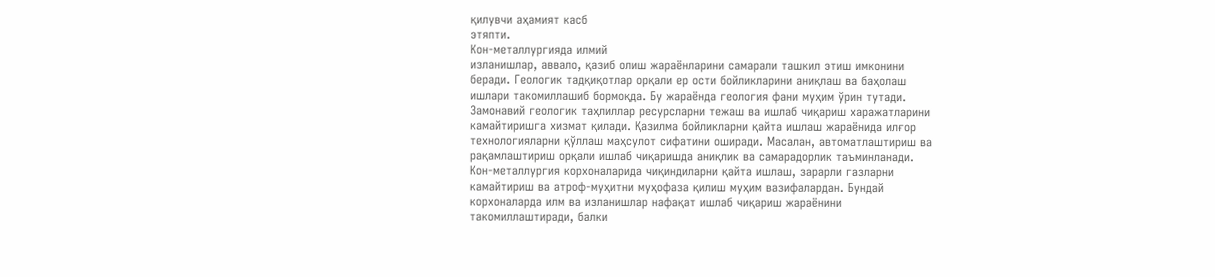қилувчи аҳамият касб
этяпти.
Кон-металлургияда илмий
изланишлар, аввало, қазиб олиш жараёнларини самарали ташкил этиш имконини
беради. Геологик тадқиқотлар орқали ер ости бойликларини аниқлаш ва баҳолаш
ишлари такомиллашиб бормоқда. Бу жараёнда геология фани муҳим ўрин тутади.
Замонавий геологик таҳлиллар ресурсларни тежаш ва ишлаб чиқариш харажатларини
камайтиришга хизмат қилади. Қазилма бойликларни қайта ишлаш жараёнида илғор
технологияларни қўллаш маҳсулот сифатини оширади. Масалан, автоматлаштириш ва
рақамлаштириш орқали ишлаб чиқаришда аниқлик ва самарадорлик таъминланади.
Кон-металлургия корхоналарида чиқиндиларни қайта ишлаш, зарарли газларни
камайтириш ва атроф-муҳитни муҳофаза қилиш муҳим вазифалардан. Бундай
корхоналарда илм ва изланишлар нафақат ишлаб чиқариш жараёнини
такомиллаштиради, балки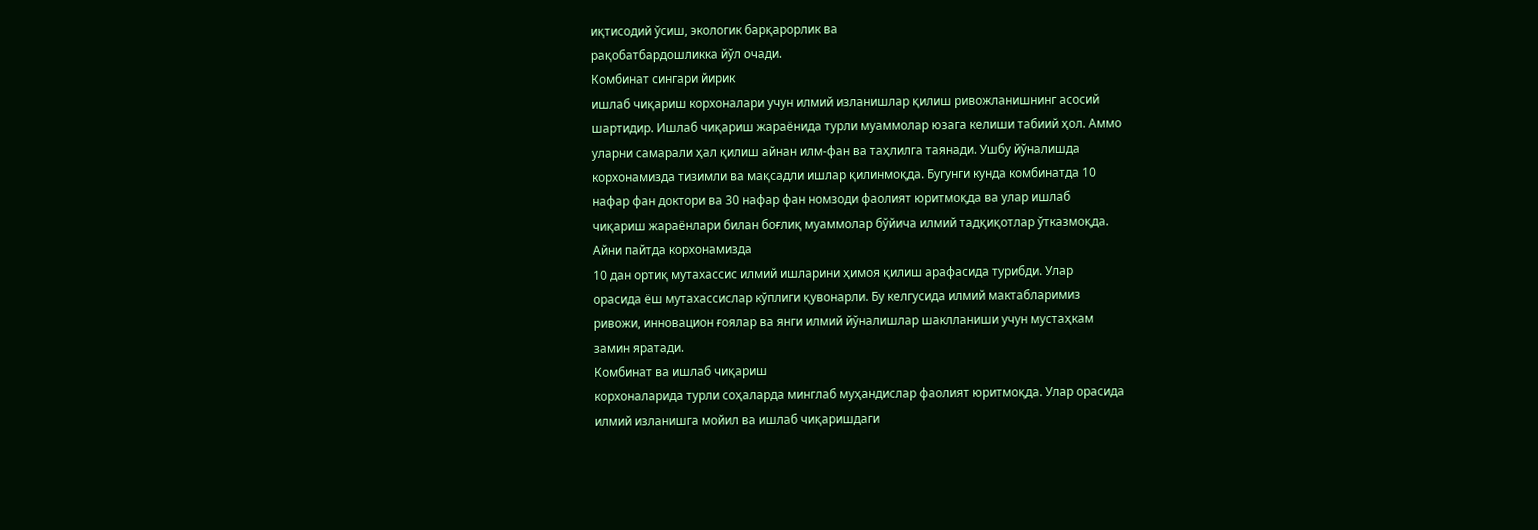иқтисодий ўсиш, экологик барқарорлик ва
рақобатбардошликка йўл очади.
Комбинат сингари йирик
ишлаб чиқариш корхоналари учун илмий изланишлар қилиш ривожланишнинг асосий
шартидир. Ишлаб чиқариш жараёнида турли муаммолар юзага келиши табиий ҳол. Аммо
уларни самарали ҳал қилиш айнан илм-фан ва таҳлилга таянади. Ушбу йўналишда
корхонамизда тизимли ва мақсадли ишлар қилинмоқда. Бугунги кунда комбинатда 10
нафар фан доктори ва 30 нафар фан номзоди фаолият юритмоқда ва улар ишлаб
чиқариш жараёнлари билан боғлиқ муаммолар бўйича илмий тадқиқотлар ўтказмоқда.
Айни пайтда корхонамизда
10 дан ортиқ мутахассис илмий ишларини ҳимоя қилиш арафасида турибди. Улар
орасида ёш мутахассислар кўплиги қувонарли. Бу келгусида илмий мактабларимиз
ривожи, инновацион ғоялар ва янги илмий йўналишлар шаклланиши учун мустаҳкам
замин яратади.
Комбинат ва ишлаб чиқариш
корхоналарида турли соҳаларда минглаб муҳандислар фаолият юритмоқда. Улар орасида
илмий изланишга мойил ва ишлаб чиқаришдаги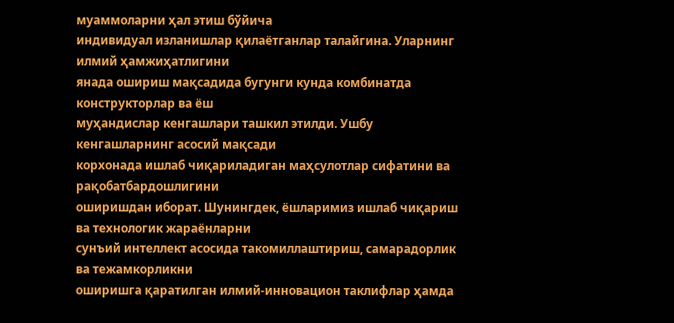муаммоларни ҳал этиш бўйича
индивидуал изланишлар қилаётганлар талайгина. Уларнинг илмий ҳамжиҳатлигини
янада ошириш мақсадида бугунги кунда комбинатда конструкторлар ва ёш
муҳандислар кенгашлари ташкил этилди. Ушбу кенгашларнинг асосий мақсади
корхонада ишлаб чиқариладиган маҳсулотлар сифатини ва рақобатбардошлигини
оширишдан иборат. Шунингдек, ёшларимиз ишлаб чиқариш ва технологик жараёнларни
сунъий интеллект асосида такомиллаштириш, самарадорлик ва тежамкорликни
оширишга қаратилган илмий-инновацион таклифлар ҳамда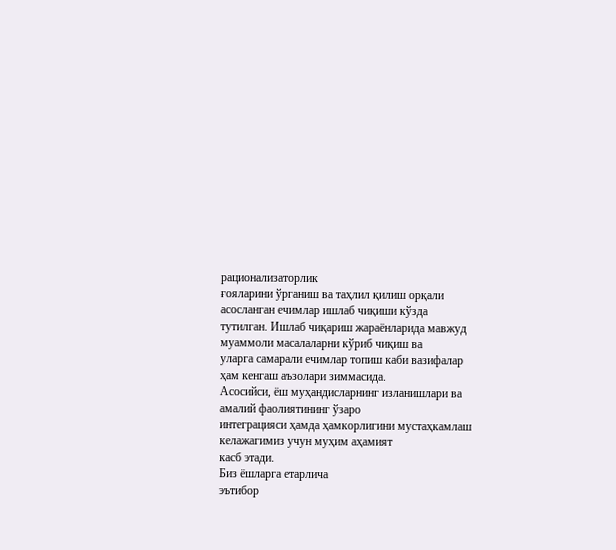рационализаторлик
ғояларини ўрганиш ва таҳлил қилиш орқали асосланган ечимлар ишлаб чиқиши кўзда
тутилган. Ишлаб чиқариш жараёнларида мавжуд муаммоли масалаларни кўриб чиқиш ва
уларга самарали ечимлар топиш каби вазифалар ҳам кенгаш аъзолари зиммасида.
Асосийси, ёш муҳандисларнинг изланишлари ва амалий фаолиятининг ўзаро
интеграцияси ҳамда ҳамкорлигини мустаҳкамлаш келажагимиз учун муҳим аҳамият
касб этади.
Биз ёшларга етарлича
эътибор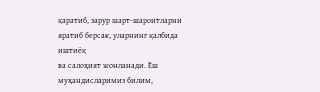қаратиб, зарур шарт-шароитларни яратиб берсак, уларнинг қалбида иштиёқ
ва салоҳият жонланади. Ёш муҳандисларимиз билим,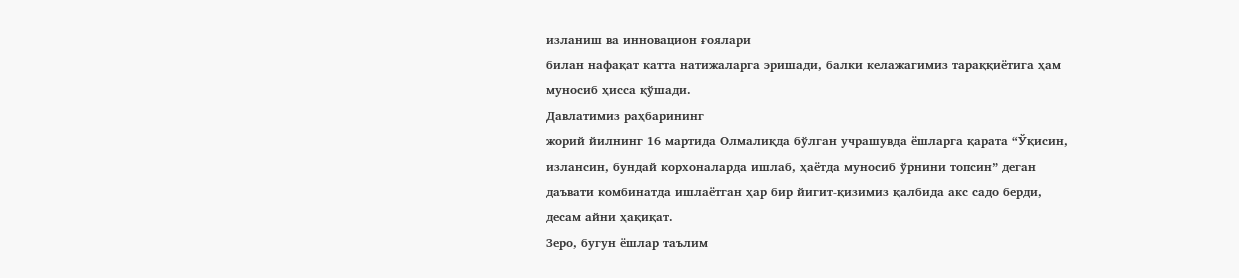изланиш ва инновацион ғоялари
билан нафақат катта натижаларга эришади, балки келажагимиз тараққиётига ҳам
муносиб ҳисса қўшади.
Давлатимиз раҳбарининг
жорий йилнинг 16 мартида Олмалиқда бўлган учрашувда ёшларга қарата “Ўқисин,
излансин, бундай корхоналарда ишлаб, ҳаётда муносиб ўрнини топсин” деган
даъвати комбинатда ишлаётган ҳар бир йигит-қизимиз қалбида акс садо берди,
десам айни ҳақиқат.
Зеро, бугун ёшлар таълим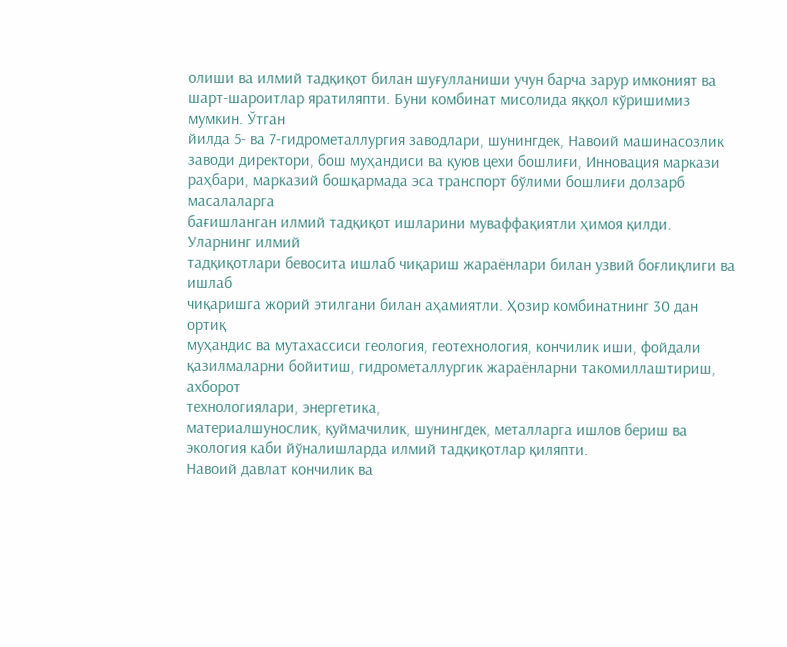олиши ва илмий тадқиқот билан шуғулланиши учун барча зарур имконият ва
шарт-шароитлар яратиляпти. Буни комбинат мисолида яққол кўришимиз мумкин. Ўтган
йилда 5- ва 7-гидрометаллургия заводлари, шунингдек, Навоий машинасозлик
заводи директори, бош муҳандиси ва қуюв цехи бошлиғи, Инновация маркази
раҳбари, марказий бошқармада эса транспорт бўлими бошлиғи долзарб масалаларга
бағишланган илмий тадқиқот ишларини муваффақиятли ҳимоя қилди. Уларнинг илмий
тадқиқотлари бевосита ишлаб чиқариш жараёнлари билан узвий боғлиқлиги ва ишлаб
чиқаришга жорий этилгани билан аҳамиятли. Ҳозир комбинатнинг 30 дан ортиқ
муҳандис ва мутахассиси геология, геотехнология, кончилик иши, фойдали
қазилмаларни бойитиш, гидрометаллургик жараёнларни такомиллаштириш, ахборот
технологиялари, энергетика,
материалшунослик, қуймачилик, шунингдек, металларга ишлов бериш ва
экология каби йўналишларда илмий тадқиқотлар қиляпти.
Навоий давлат кончилик ва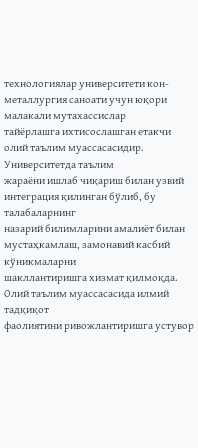технологиялар университети кон-металлургия саноати учун юқори малакали мутахассислар
тайёрлашга ихтисослашган етакчи олий таълим муассасасидир. Университетда таълим
жараёни ишлаб чиқариш билан узвий интеграция қилинган бўлиб, бу талабаларнинг
назарий билимларини амалиёт билан мустаҳкамлаш, замонавий касбий кўникмаларни
шакллантиришга хизмат қилмоқда. Олий таълим муассасасида илмий тадқиқот
фаолиятини ривожлантиришга устувор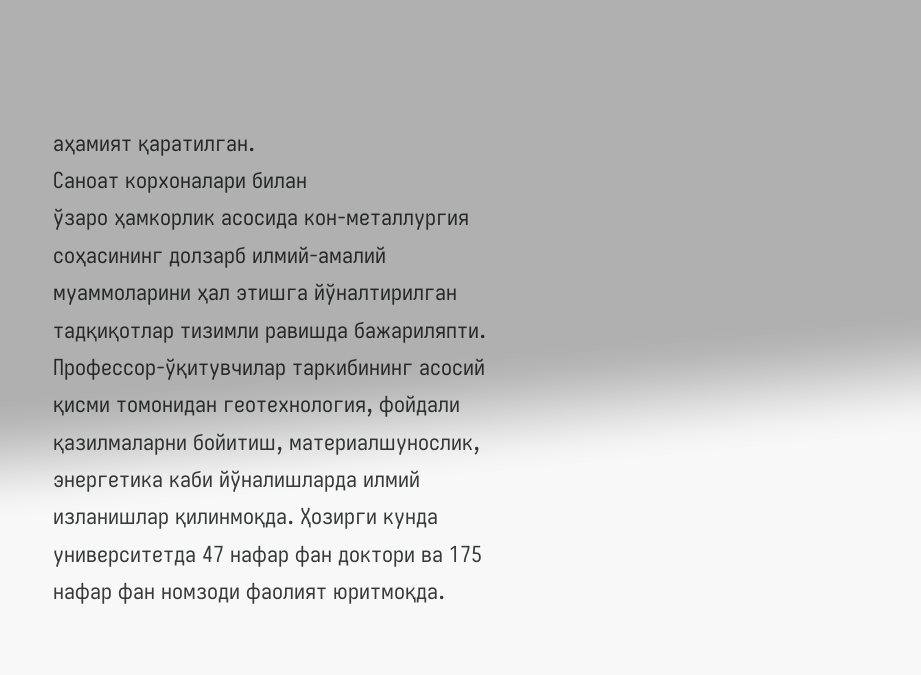аҳамият қаратилган.
Саноат корхоналари билан
ўзаро ҳамкорлик асосида кон-металлургия соҳасининг долзарб илмий-амалий
муаммоларини ҳал этишга йўналтирилган тадқиқотлар тизимли равишда бажариляпти.
Профессор-ўқитувчилар таркибининг асосий қисми томонидан геотехнология, фойдали
қазилмаларни бойитиш, материалшунослик, энергетика каби йўналишларда илмий
изланишлар қилинмоқда. Ҳозирги кунда университетда 47 нафар фан доктори ва 175
нафар фан номзоди фаолият юритмоқда.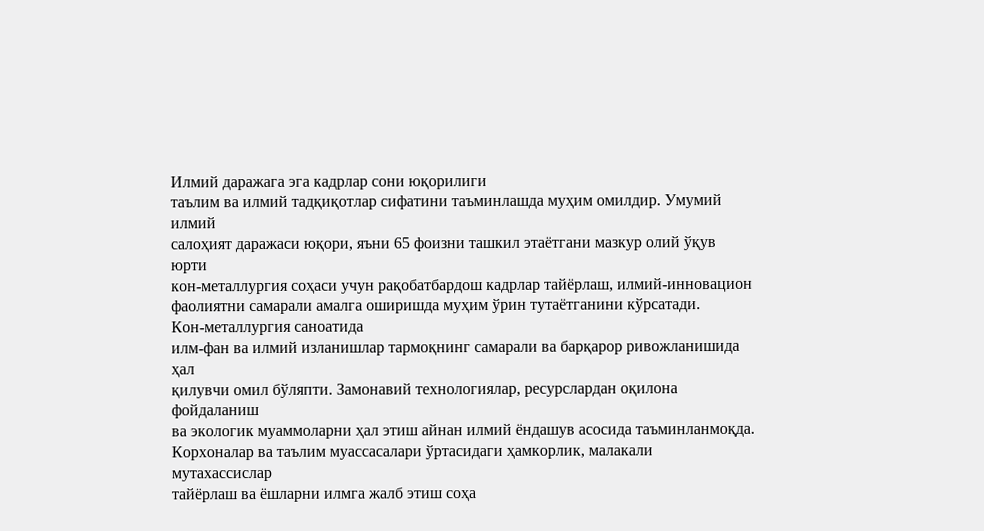Илмий даражага эга кадрлар сони юқорилиги
таълим ва илмий тадқиқотлар сифатини таъминлашда муҳим омилдир. Умумий илмий
салоҳият даражаси юқори, яъни 65 фоизни ташкил этаётгани мазкур олий ўқув юрти
кон-металлургия соҳаси учун рақобатбардош кадрлар тайёрлаш, илмий-инновацион
фаолиятни самарали амалга оширишда муҳим ўрин тутаётганини кўрсатади.
Кон-металлургия саноатида
илм-фан ва илмий изланишлар тармоқнинг самарали ва барқарор ривожланишида ҳал
қилувчи омил бўляпти. Замонавий технологиялар, ресурслардан оқилона фойдаланиш
ва экологик муаммоларни ҳал этиш айнан илмий ёндашув асосида таъминланмоқда.
Корхоналар ва таълим муассасалари ўртасидаги ҳамкорлик, малакали мутахассислар
тайёрлаш ва ёшларни илмга жалб этиш соҳа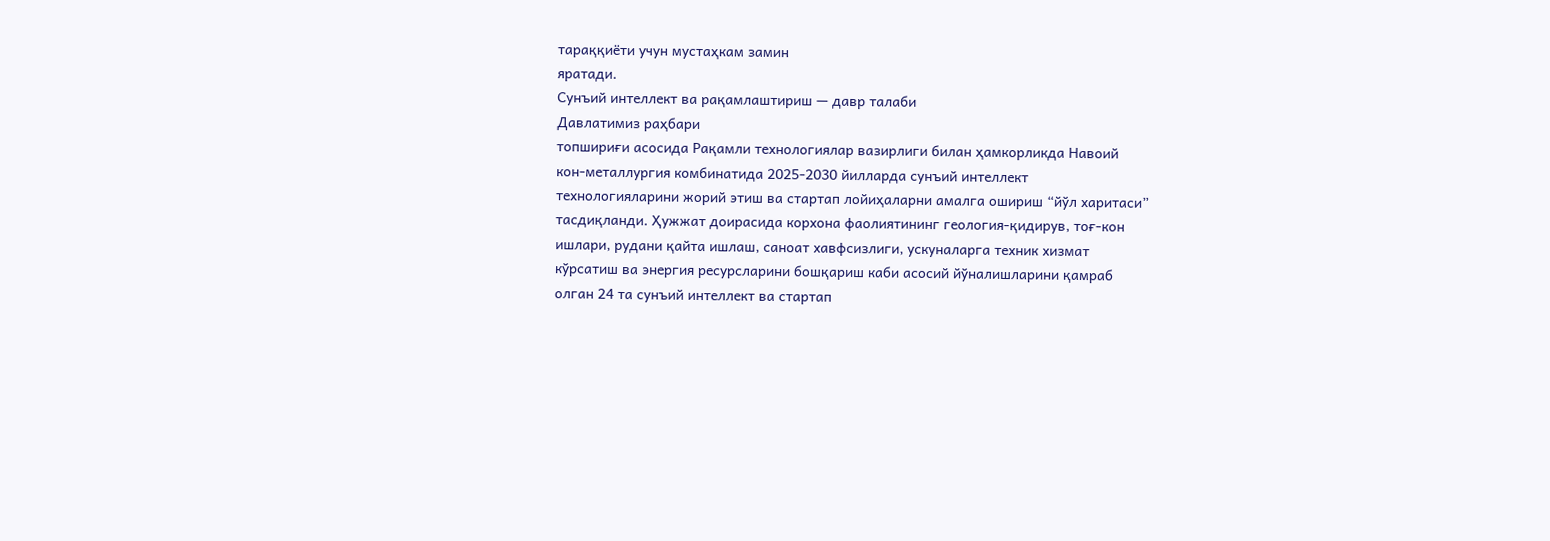тараққиёти учун мустаҳкам замин
яратади.
Сунъий интеллект ва рақамлаштириш — давр талаби
Давлатимиз раҳбари
топшириғи асосида Рақамли технологиялар вазирлиги билан ҳамкорликда Навоий
кон-металлургия комбинатида 2025-2030 йилларда сунъий интеллект
технологияларини жорий этиш ва стартап лойиҳаларни амалга ошириш “йўл харитаси”
тасдиқланди. Ҳужжат доирасида корхона фаолиятининг геология-қидирув, тоғ-кон
ишлари, рудани қайта ишлаш, саноат хавфсизлиги, ускуналарга техник хизмат
кўрсатиш ва энергия ресурсларини бошқариш каби асосий йўналишларини қамраб
олган 24 та сунъий интеллект ва стартап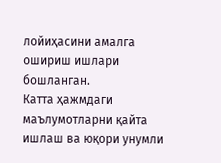лойиҳасини амалга ошириш ишлари
бошланган.
Катта ҳажмдаги
маълумотларни қайта ишлаш ва юқори унумли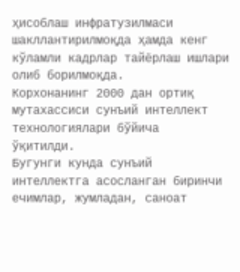ҳисоблаш инфратузилмаси
шакллантирилмоқда ҳамда кенг кўламли кадрлар тайёрлаш ишлари олиб борилмоқда.
Корхонанинг 2000 дан ортиқ мутахассиси сунъий интеллект технологиялари бўйича
ўқитилди.
Бугунги кунда сунъий
интеллектга асосланган биринчи ечимлар, жумладан, саноат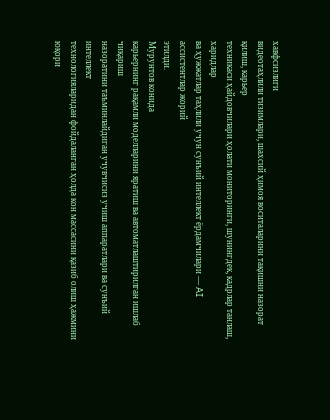хавфсизлиги
видеотаҳлили тизимлари, шахсий ҳимоя воситаларини тақишни назорат қилиш, карьер
техникаси ҳайдовчилари ҳолати мониторинги, шунингдек, кадрлар танлаш, харидлар
ва ҳужжатлар таҳлили учун сунъий интеллект ёрдамчилари — AI ассистентлар жорий
этилди.
Мурунтов конида
карьернинг рақамли моделларини яратиш ва автоматлаштирилган ишлаб чиқариш
назоратини таъминлайдиган учувчисиз учиш аппаратлари ва сунъий интеллект
технологияларидан фойдаланган ҳолда кон массасини қазиб олиш ҳажмини юқори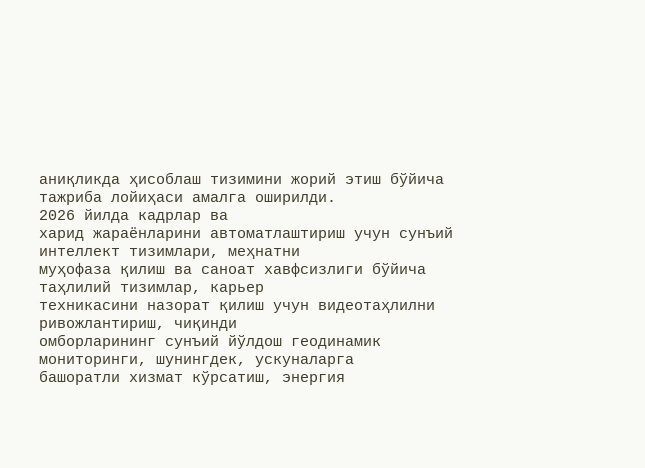аниқликда ҳисоблаш тизимини жорий этиш бўйича тажриба лойиҳаси амалга оширилди.
2026 йилда кадрлар ва
харид жараёнларини автоматлаштириш учун сунъий интеллект тизимлари, меҳнатни
муҳофаза қилиш ва саноат хавфсизлиги бўйича таҳлилий тизимлар, карьер
техникасини назорат қилиш учун видеотаҳлилни ривожлантириш, чиқинди
омборларининг сунъий йўлдош геодинамик мониторинги, шунингдек, ускуналарга
башоратли хизмат кўрсатиш, энергия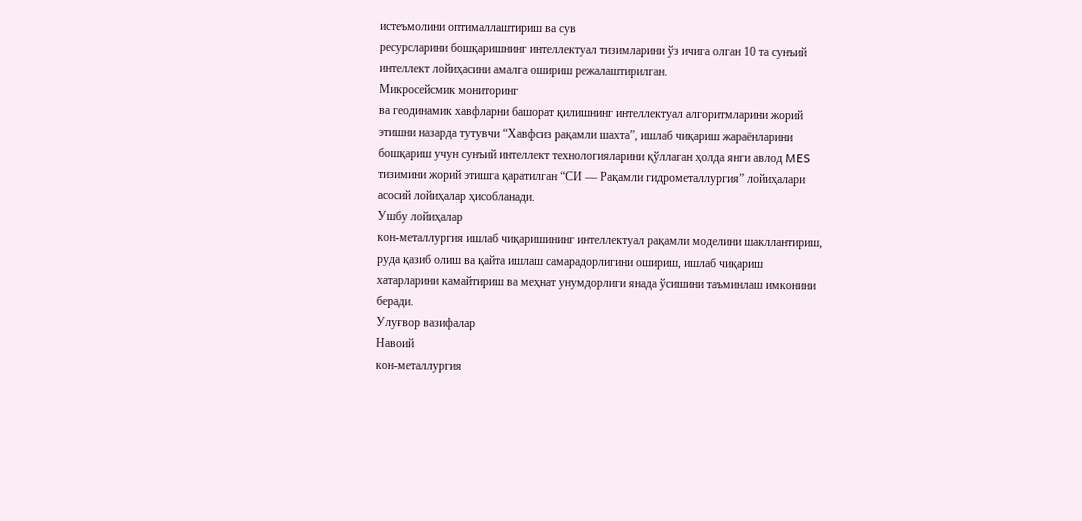истеъмолини оптималлаштириш ва сув
ресурсларини бошқаришнинг интеллектуал тизимларини ўз ичига олган 10 та сунъий
интеллект лойиҳасини амалга ошириш режалаштирилган.
Микросейсмик мониторинг
ва геодинамик хавфларни башорат қилишнинг интеллектуал алгоритмларини жорий
этишни назарда тутувчи “Хавфсиз рақамли шахта”, ишлаб чиқариш жараёнларини
бошқариш учун сунъий интеллект технологияларини қўллаган ҳолда янги авлод MES
тизимини жорий этишга қаратилган “СИ — Рақамли гидрометаллургия” лойиҳалари
асосий лойиҳалар ҳисобланади.
Ушбу лойиҳалар
кон-металлургия ишлаб чиқаришининг интеллектуал рақамли моделини шакллантириш,
руда қазиб олиш ва қайта ишлаш самарадорлигини ошириш, ишлаб чиқариш
хатарларини камайтириш ва меҳнат унумдорлиги янада ўсишини таъминлаш имконини
беради.
Улуғвор вазифалар
Навоий
кон-металлургия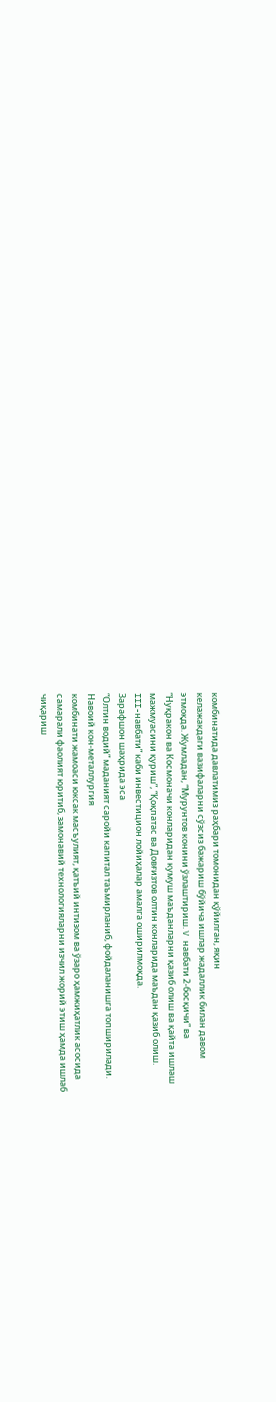комбинатида давлатимиз раҳбари томонидан қўйилган, яқин
келажакдаги вазифаларни сўзсиз бажариш бўйича ишлар жадаллик билан давом
этмоқда. Жумладан, “Мурунтов конини ўзлаштириш. V навбати 2-босқичи” ва
“Нуқракон ва Космоначи конларидан кумуш маъданларни қазиб олиш ва қайта ишлаш
мажмуасини қуриш”, “Қоқпатас ва Довғизтов олтин конларида маъдан қазиб олиш.
III-навбати” каби инвестицион лойиҳалар амалга оширилмоқда.
Зарафшон шаҳрида эса
“Олтин водий” маданият саройи капитал таъмирланиб, фойдаланишга топширилади.
Навоий кон-металлургия
комбинати жамоаси юксак масъулият, қатъий интизом ва ўзаро ҳамжиҳатлик асосида
самарали фаолият юритиб, замонавий технологияларни изчил жорий этиш ҳамда ишлаб
чиқариш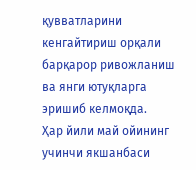қувватларини кенгайтириш орқали барқарор ривожланиш ва янги ютуқларга
эришиб келмоқда.
Ҳар йили май ойининг учинчи якшанбаси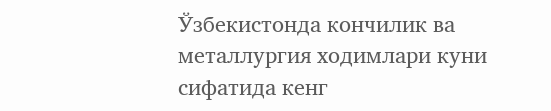Ўзбекистонда кончилик ва металлургия ходимлари куни сифатида кенг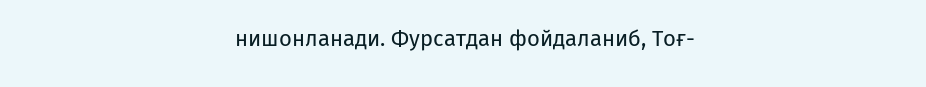нишонланади. Фурсатдан фойдаланиб, Тоғ-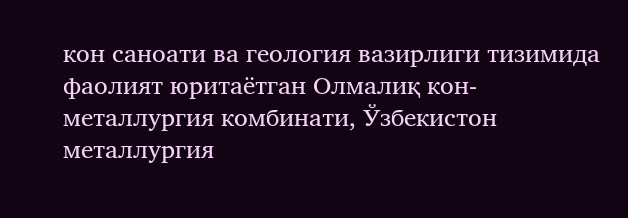кон саноати ва геология вазирлиги тизимида фаолият юритаётган Олмалиқ кон-металлургия комбинати, Ўзбекистон металлургия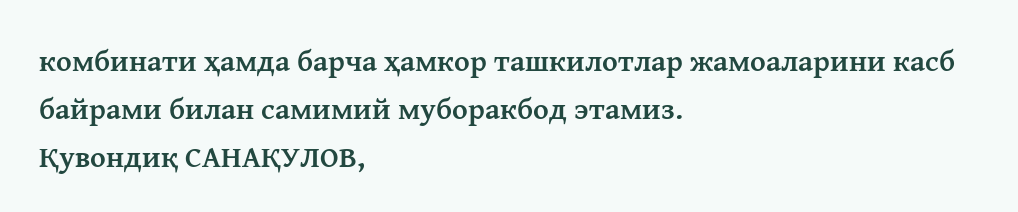комбинати ҳамда барча ҳамкор ташкилотлар жамоаларини касб байрами билан самимий муборакбод этамиз.
Қувондиқ САНАҚУЛОВ,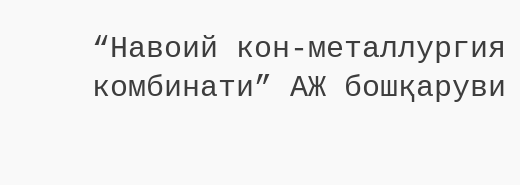“Навоий кон-металлургия комбинати” АЖ бошқаруви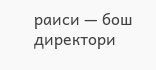раиси — бош директори